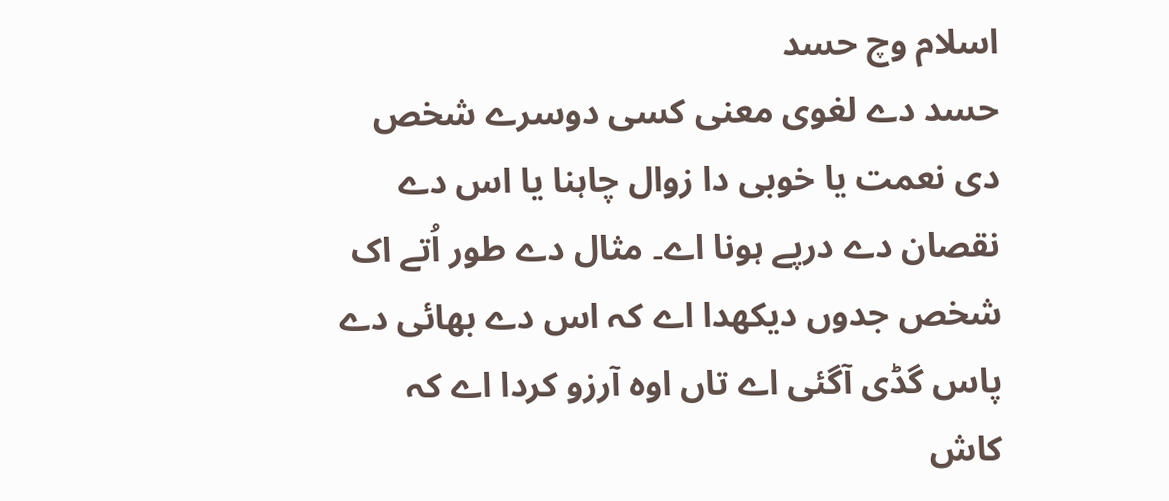اسلام وچ حسد
حسد دے لغوی معنی کسی دوسرے شخص دی نعمت یا خوبی دا زوال چاہنا یا اس دے نقصان دے درپے ہونا اے۔ مثال دے طور اُتے اک شخص جدوں دیکھدا اے کہ اس دے بھائی دے پاس گڈی آگئی اے تاں اوہ آرزو کردا اے کہ کاش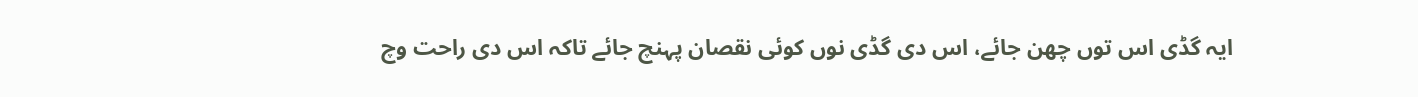ایہ گڈی اس توں چھن جائے، اس دی گڈی نوں کوئی نقصان پہنچ جائے تاکہ اس دی راحت وچ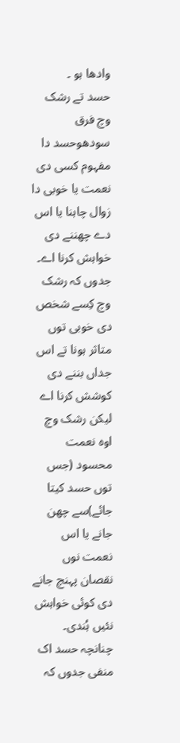وادھا ہو ۔
حسد تے رشک وچ فرق
سودھوحسد دا مفہوم کسی دی نعمت یا خوبی دا زوال چاہنا یا اس دے چھننے دی خواہش کرنا اے۔ جدوں کہ رشک وچ کِسے شخص دی خوبی توں متاثر ہونا تے اس جداں بننے دی کوشش کرنا اے لیکن رشک وچ اوہ نعمت محسود (جس توں حسد کيتا جائے)سے چھن جانے یا اس نعمت نوں نقصان پہنچ جانے دی کوئی خواہش نئيں ہُندی۔ چنانچہ حسد اک منفی جدوں کہ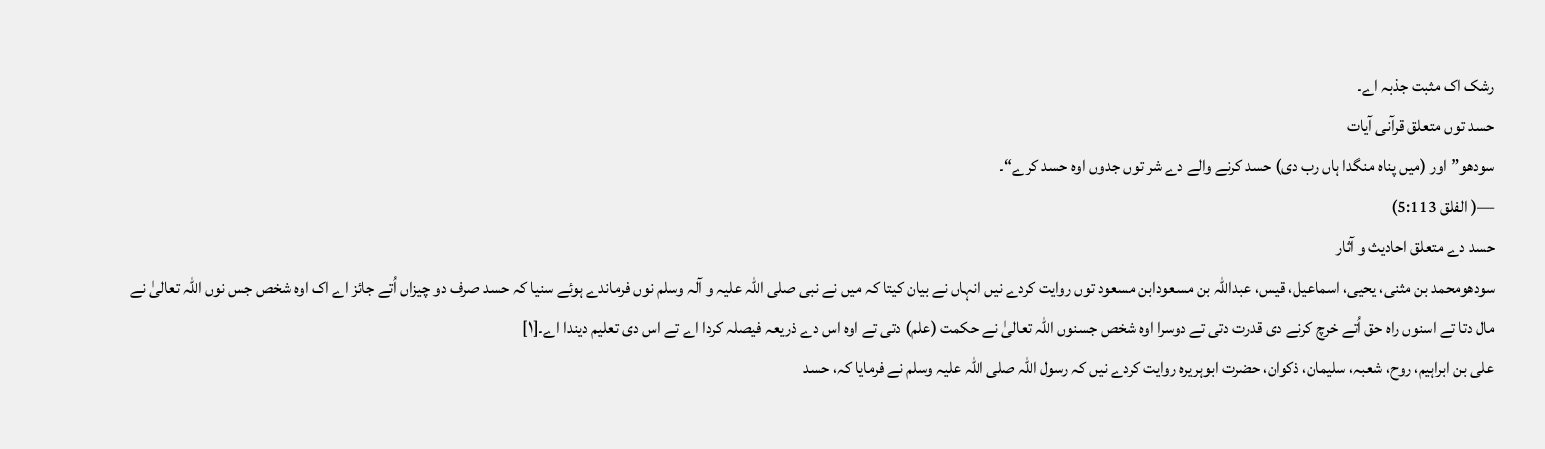رشک اک مثبت جذبہ اے۔
حسد توں متعلق قرآنی آیات
سودھو”اور (میں پناہ منگدا ہاں رب دی) حسد کرنے والے دے شر توں جدوں اوہ حسد کرے“۔
—( الفلق 5:113)
حسد دے متعلق احادیث و آثار
سودھومحمد بن مثنی، یحیی، اسماعیل، قیس، عبداللہ بن مسعودابن مسعود توں روایت کردے نيں انہاں نے بیان کيتا کہ ميں نے نبی صلی اللہ علیہ و آلہ وسلم نوں فرماندے ہوئے سنیا کہ حسد صرف دو چیزاں اُتے جائز اے اک اوہ شخص جس نوں اللہ تعالیٰ نے مال دتا تے اسنوں راہ حق اُتے خرچ کرنے دی قدرت دتی تے دوسرا اوہ شخص جسنوں اللہ تعالیٰ نے حکمت (علم) دتی تے اوہ اس دے ذریعہ فیصلہ کردا اے تے اس دی تعلیم دیندا اے۔[۱]
علی بن ابراہیم، روح، شعبہ، سلیمان، ذکوان، حضرت ابوہریرہ روایت کردے نيں کہ رسول اللہ صلی اللہ علیہ وسلم نے فرمایا کہ، حسد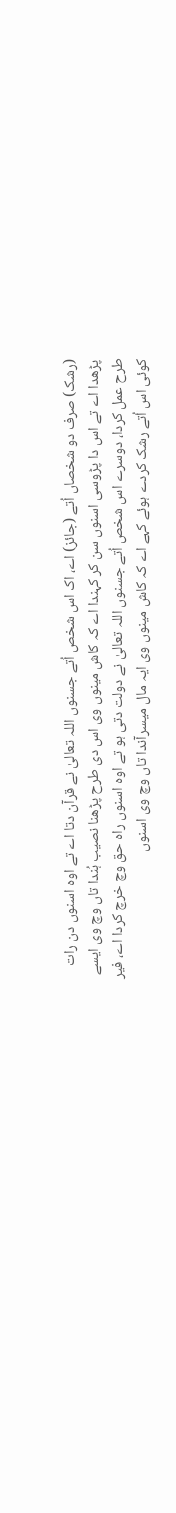(رشک) صرف دو شخصاں اُتے (جائز) اے، اک اس شخص اُتے جسنوں اللہ تعالیٰ نے قرآن دتا اے تے اوہ اسنوں دن رات پڑھدا اے تے اس دا پڑوسی اسنوں سن کر کہندا اے کہ کاش مینوں وی اس دی طرح پڑھنا نصیب ہُندا تاں وچ وی ايسے طرح عمل کردا، دوسرے اس شخص اُتے جسنوں اللہ تعالیٰ نے دولت دتی ہو تے اوہ اسنوں راہ حق وچ خرچ کردا اے، فیر کوئی اس اُتے رشک کردے ہوئے کہے اے کہ کاش مینوں وی ایہ مال میسرآندا تاں وچ وی اسنوں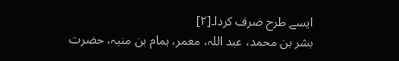ايسے طرح صرف کردا۔[۲]
بشر بن محمد، عبد اللہ، معمر، ہمام بن منبہ، حضرت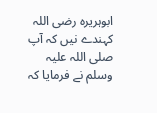ابوہریرہ رضی اللہ کہندے نيں کہ آپ صلی اللہ علیہ وسلم نے فرمایا کہ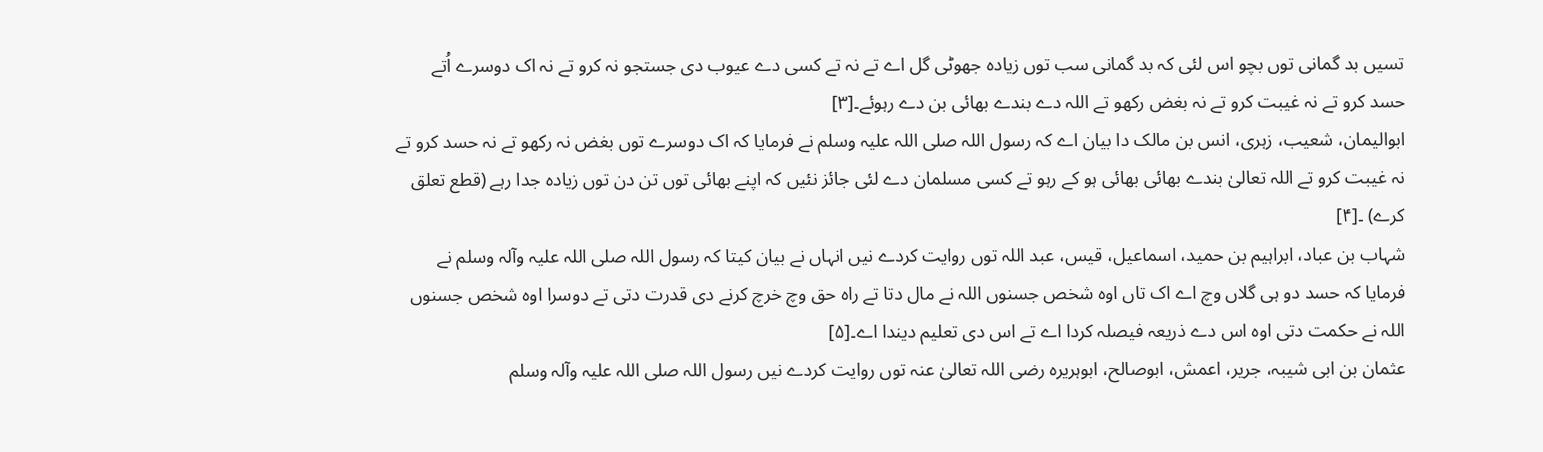تسيں بد گمانی توں بچو اس لئی کہ بد گمانی سب توں زیادہ جھوٹی گل اے تے نہ تے کسی دے عیوب دی جستجو نہ کرو تے نہ اک دوسرے اُتے حسد کرو تے نہ غیبت کرو تے نہ بغض رکھو تے اللہ دے بندے بھائی بن دے رہوئے۔[۳]
ابوالیمان، شعیب، زہری، انس بن مالک دا بیان اے کہ رسول اللہ صلی اللہ علیہ وسلم نے فرمایا کہ اک دوسرے توں بغض نہ رکھو تے نہ حسد کرو تے نہ غیبت کرو تے اللہ تعالیٰ بندے بھائی بھائی ہو کے رہو تے کسی مسلمان دے لئی جائز نئيں کہ اپنے بھائی توں تن دن توں زیادہ جدا رہے (قطع تعلق کرے) ۔[۴]
شہاب بن عباد، ابراہیم بن حمید، اسماعیل، قیس، عبد اللہ توں روایت کردے نيں انہاں نے بیان کيتا کہ رسول اللہ صلی اللہ علیہ وآلہ وسلم نے فرمایا کہ حسد دو ہی گلاں وچ اے اک تاں اوہ شخص جسنوں اللہ نے مال دتا تے راہ حق وچ خرچ کرنے دی قدرت دتی تے دوسرا اوہ شخص جسنوں اللہ نے حکمت دتی اوہ اس دے ذریعہ فیصلہ کردا اے تے اس دی تعلیم دیندا اے۔[۵]
عثمان بن ابی شیبہ، جریر، اعمش، ابوصالح، ابوہریرہ رضی اللہ تعالیٰ عنہ توں روایت کردے نيں رسول اللہ صلی اللہ علیہ وآلہ وسلم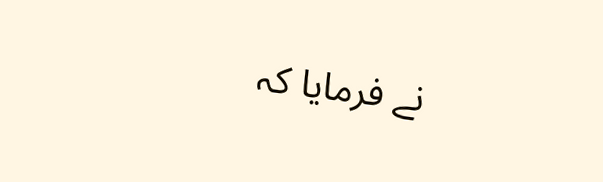نے فرمایا کہ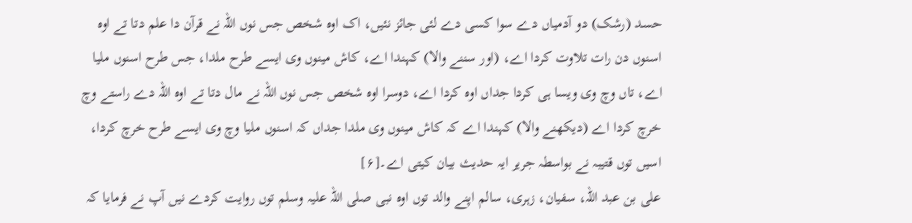حسد (رشک) دو آدمیاں دے سوا کسی دے لئی جائز نئيں، اک اوہ شخص جس نوں اللہ نے قرآن دا علم دتا تے اوہ اسنوں دن رات تلاوت کردا اے، (اور سننے والا) کہندا اے، کاش مینوں وی ايسے طرح ملدا، جس طرح اسنوں ملیا اے، تاں وچ وی ویسا ہی کردا جداں اوہ کردا اے، دوسرا اوہ شخص جس نوں اللہ نے مال دتا تے اوہ اللہ دے راستے وچ خرچ کردا اے (دیکھنے والا) کہندا اے کہ کاش مینوں وی ملدا جداں کہ اسنوں ملیا وچ وی ايسے طرح خرچ کردا، اسيں توں قتیبہ نے بواسطہ جریر ایہ حدیث بیان کيتی اے۔[۶]
علی بن عبد اللہ، سفیان، زہری، سالم اپنے والد توں اوہ نبی صلی اللہ علیہ وسلم توں روایت کردے نيں آپ نے فرمایا کہ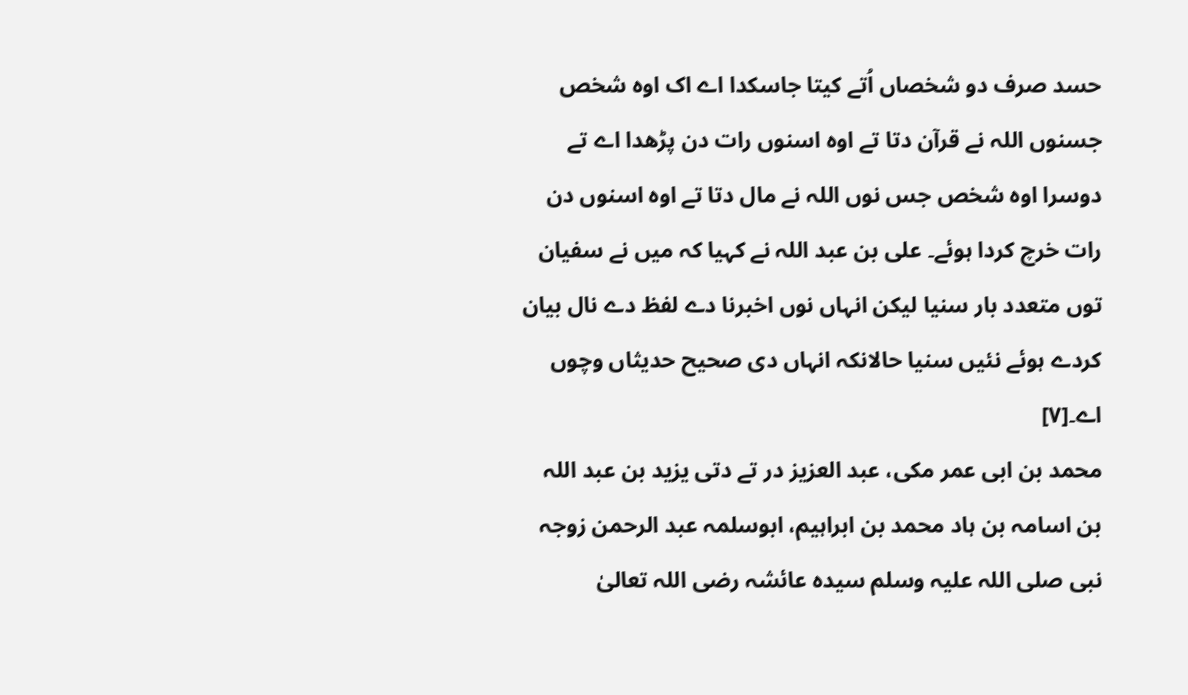حسد صرف دو شخصاں اُتے کيتا جاسکدا اے اک اوہ شخص جسنوں اللہ نے قرآن دتا تے اوہ اسنوں رات دن پڑھدا اے تے دوسرا اوہ شخص جس نوں اللہ نے مال دتا تے اوہ اسنوں دن رات خرچ کردا ہوئے۔ علی بن عبد اللہ نے کہیا کہ ميں نے سفیان توں متعدد بار سنیا لیکن انہاں نوں اخبرنا دے لفظ دے نال بیان کردے ہوئے نئيں سنیا حالانکہ انہاں دی صحیح حدیثاں وچوں اے۔[۷]
محمد بن ابی عمر مکی، عبد العزیز در تے دتی یزید بن عبد اللہ بن اسامہ بن ہاد محمد بن ابراہیم، ابوسلمہ عبد الرحمن زوجہ نبی صلی اللہ علیہ وسلم سیدہ عائشہ رضی اللہ تعالیٰ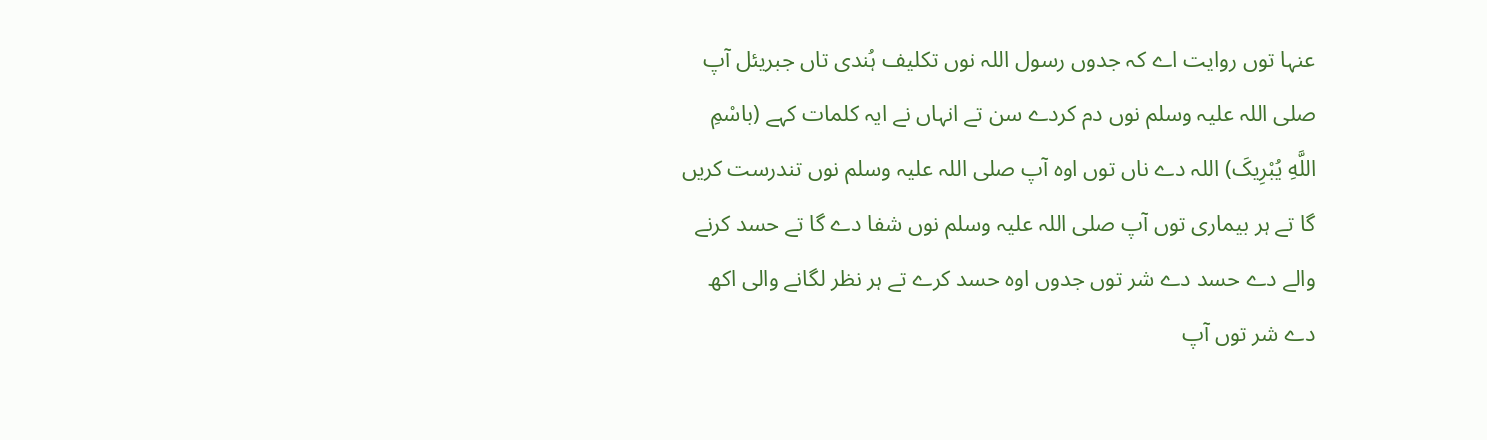عنہا توں روایت اے کہ جدوں رسول اللہ نوں تکلیف ہُندی تاں جبریئل آپ صلی اللہ علیہ وسلم نوں دم کردے سن تے انہاں نے ایہ کلمات کہے (باسْمِ اللَّهِ يُبْرِيکَ) اللہ دے ناں توں اوہ آپ صلی اللہ علیہ وسلم نوں تندرست کريں گا تے ہر بیماری توں آپ صلی اللہ علیہ وسلم نوں شفا دے گا تے حسد کرنے والے دے حسد دے شر توں جدوں اوہ حسد کرے تے ہر نظر لگانے والی اکھ دے شر توں آپ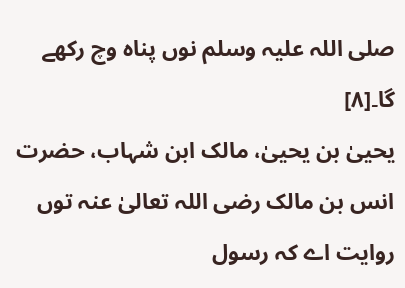صلی اللہ علیہ وسلم نوں پناہ وچ رکھے گا۔[۸]
یحییٰ بن یحییٰ، مالک ابن شہاب، حضرت انس بن مالک رضی اللہ تعالیٰ عنہ توں روایت اے کہ رسول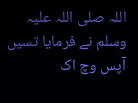اللہ صلی اللہ علیہ وسلم نے فرمایا تسيں آپس وچ اک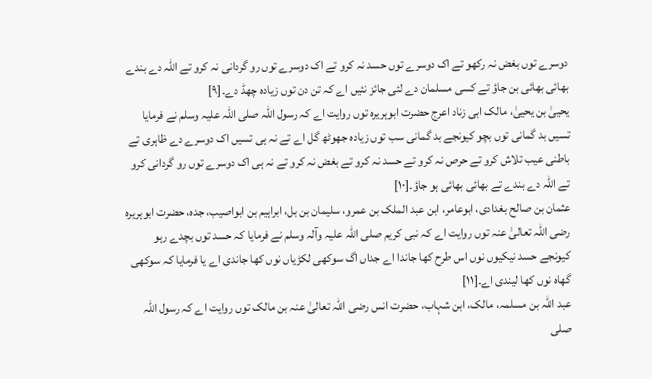دوسرے توں بغض نہ رکھو تے اک دوسرے توں حسد نہ کرو تے اک دوسرے توں رو گردانی نہ کرو تے اللہ دے بندے بھائی بھائی بن جاؤ تے کسی مسلمان دے لئی جائز نئيں اے کہ تن دن توں زیادہ چھڈ دے۔[۹]
یحییٰ بن یحییٰ، مالک ابی زناد اعرج حضرت ابوہریرہ توں روایت اے کہ رسول اللہ صلی اللہ علیہ وسلم نے فرمایا تسيں بد گمانی توں بچو کیونجے بد گمانی سب توں زیادہ جھوٹھ گل اے تے نہ ہی تسيں اک دوسرے دے ظاہری تے باطنی عیب تلاش کرو تے حرص نہ کرو تے حسد نہ کرو تے بغض نہ کرو تے نہ ہی اک دوسرے توں رو گردانی کرو تے اللہ دے بندے تے بھائی بھائی ہو جاؤ۔[۱۰]
عثمان بن صالح بغدادی، ابوعامر، ابن عبد الملک بن عمرو، سلیمان بن بل، ابراہیم بن ابواصیب، جدہ، حضرت ابوہریرہ رضی اللہ تعالیٰ عنہ توں روایت اے کہ نبی کریم صلی اللہ علیہ وآلہ وسلم نے فرمایا کہ حسد توں بچدے رہو کیونجے حسد نیکیوں نوں اس طرح کھا جاندا اے جداں اگ سوکھی لکڑیاں نوں کھا جاندی اے یا فرمایا کہ سوکھی گھاہ نوں کھا لیندی اے۔[۱۱]
عبد اللہ بن مسلمہ، مالک، ابن شہاب، حضرت انس رضی اللہ تعالیٰ عنہ بن مالک توں روایت اے کہ رسول اللہ صلی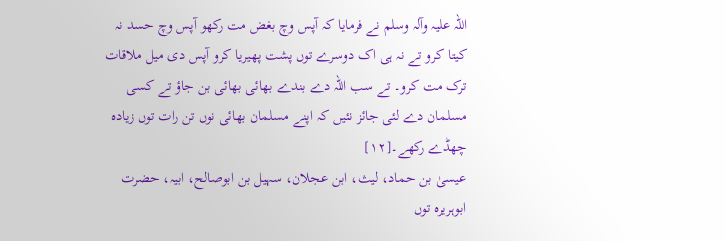اللہ علیہ وآلہ وسلم نے فرمایا کہ آپس وچ بغض مت رکھو آپس وچ حسد نہ کيتا کرو تے نہ ہی اک دوسرے توں پشت پھیریا کرو آپس دی میل ملاقات ترک مت کرو۔ تے سب اللہ دے بندے بھائی بھائی بن جاؤ تے کسی مسلمان دے لئی جائز نئيں کہ اپنے مسلمان بھائی نوں تن رات توں زیادہ چھڈے رکھے۔[۱۲]
عیسیٰ بن حماد، لیث، ابن عجلان، سہیل بن ابوصالح، ابیہ، حضرت ابوہریرہ توں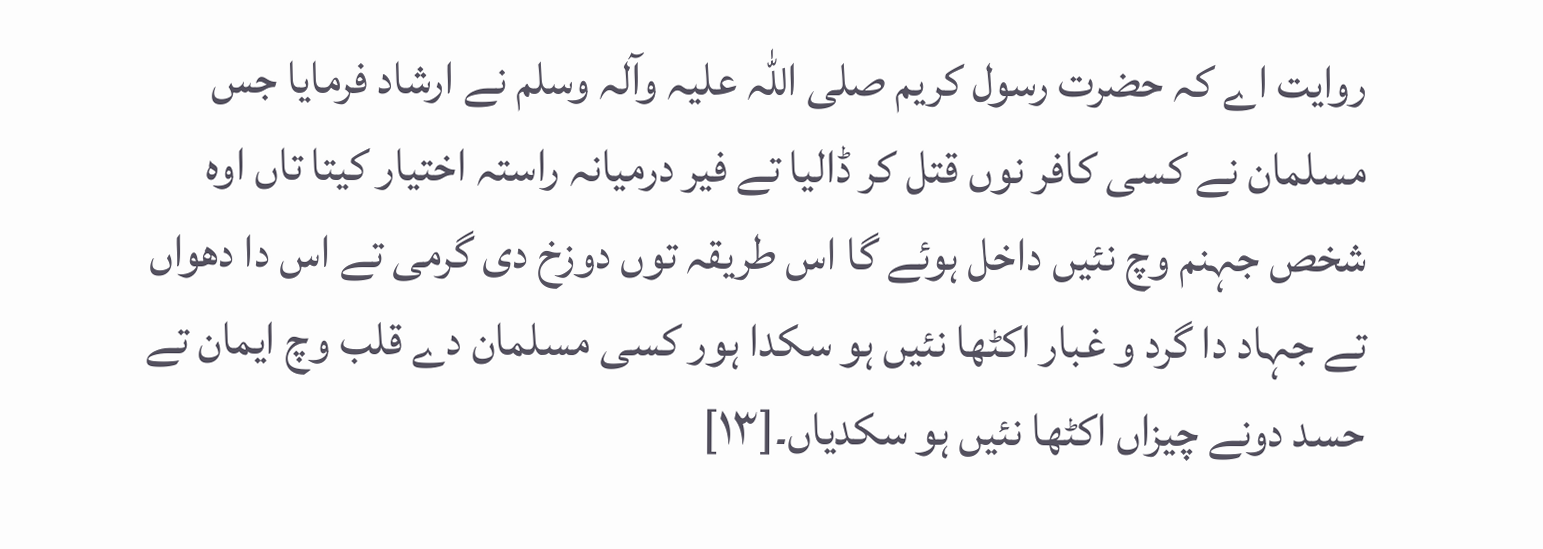روایت اے کہ حضرت رسول کریم صلی اللہ علیہ وآلہ وسلم نے ارشاد فرمایا جس مسلمان نے کسی کافر نوں قتل کر ڈالیا تے فیر درمیانہ راستہ اختیار کيتا تاں اوہ شخص جہنم وچ نئيں داخل ہوئے گا اس طریقہ توں دوزخ دی گرمی تے اس دا دھواں تے جہاد دا گرد و غبار اکٹھا نئيں ہو سکدا ہور کسی مسلمان دے قلب وچ ایمان تے حسد دونے چیزاں اکٹھا نئيں ہو سکدیاں۔[۱۳]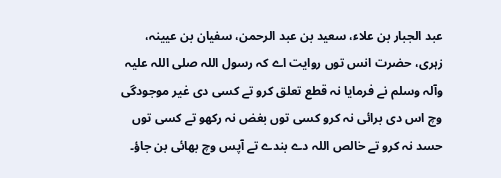عبد الجبار بن علاء، سعید بن عبد الرحمن، سفیان بن عیینہ، زہری، حضرت انس توں روایت اے کہ رسول اللہ صلی اللہ علیہ وآلہ وسلم نے فرمایا نہ قطع تعلق کرو تے کسی دی غیر موجودگی وچ اس دی برائی نہ کرو کسی توں بغض نہ رکھو تے کسی توں حسد نہ کرو تے خالص اللہ دے بندے تے آپس وچ بھائی بن جاؤ۔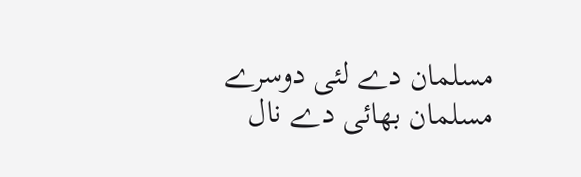مسلمان دے لئی دوسرے مسلمان بھائی دے نال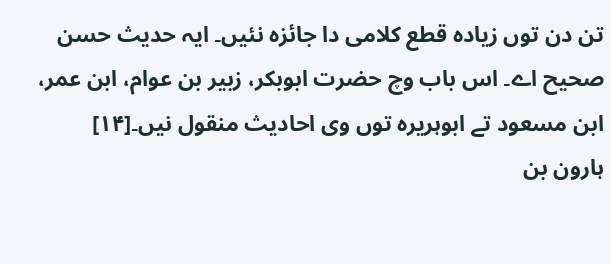تن دن توں زیادہ قطع کلامی دا جائزہ نئيں۔ ایہ حدیث حسن صحیح اے۔ اس باب وچ حضرت ابوبکر، زبیر بن عوام، ابن عمر، ابن مسعود تے ابوہریرہ توں وی احادیث منقول نيں۔[۱۴]
ہارون بن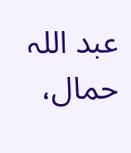عبد اللہ حمال،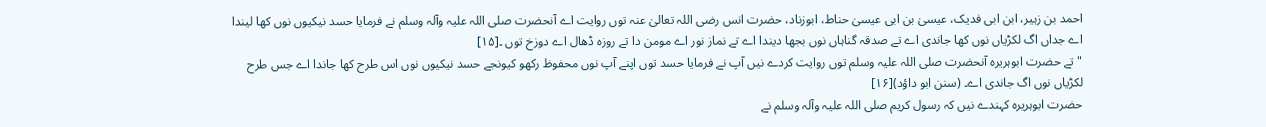احمد بن زہیر، ابن ابی فدیک، عیسیٰ بن ابی عیسیٰ حناط، ابوزناد، حضرت انس رضی اللہ تعالیٰ عنہ توں روایت اے آنحضرت صلی اللہ علیہ وآلہ وسلم نے فرمایا حسد نیکیوں نوں کھا لیندا اے جداں اگ لکڑیاں نوں کھا جاندی اے تے صدقہ گناہاں نوں بجھا دیندا اے تے نماز نور اے مومن دا تے روزہ ڈھال اے دوزخ توں ۔[۱۵]
" تے حضرت ابوہریرہ آنحضرت صلی اللہ علیہ وسلم توں روایت کردے نيں آپ نے فرمایا حسد توں اپنے آپ نوں محفوظ رکھو کیونجے حسد نیکیوں نوں اس طرح کھا جاندا اے جس طرح لکڑیاں نوں اگ جاندی اے۔ (سنن ابو داؤد)[۱۶]
حضرت ابوہریرہ کہندے نيں کہ رسول کریم صلی اللہ علیہ وآلہ وسلم نے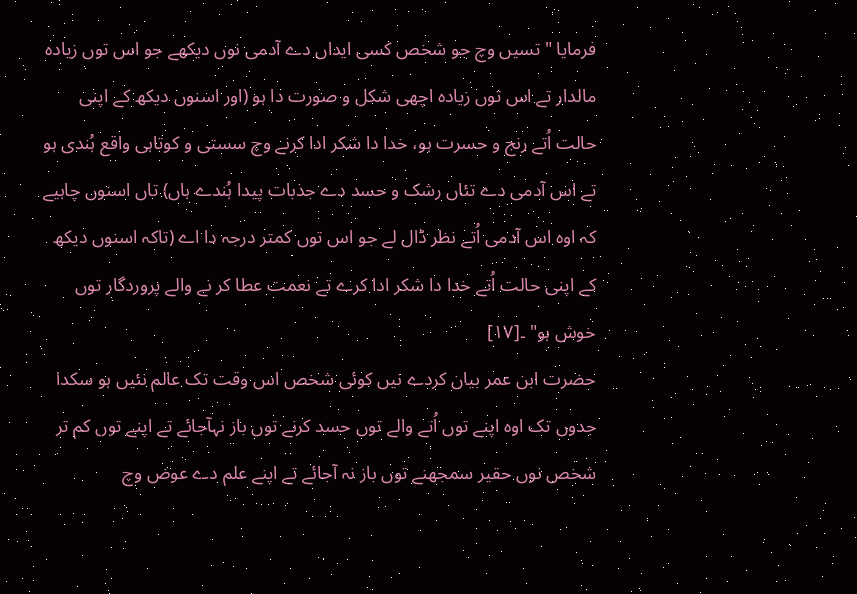فرمایا " تسيں وچ جو شخص کسی ایداں دے آدمی نوں دیکھے جو اس توں زیادہ مالدار تے اس توں زیادہ اچھی شکل و صورت دا ہو (اور اسنوں دیکھ کے اپنی حالت اُتے رنج و حسرت ہو، خدا دا شکر ادا کرنے وچ سستی و کوتاہی واقع ہُندی ہو تے اس آدمی دے تئاں رشک و حسد دے جذبات پیدا ہُندے ہاں) تاں اسنوں چاہیے کہ اوہ اس آدمی اُتے نظر ڈال لے جو اس توں کمتر درجہ دا اے (تاکہ اسنوں دیکھ کے اپنی حالت اُتے خدا دا شکر ادا کرے تے نعمت عطا کر نے والے پروردگار توں خوش ہو" ۔[۱۷]
حضرت ابن عمر بیان کردے نيں کوئی شخص اس وقت تک عالم نئيں ہو سکدا جدوں تک اوہ اپنے توں اُتے والے توں حسد کرنے توں باز نہآجائے تے اپنے توں کم تر شخص نوں حقیر سمجھنے توں باز نہ آجائے تے اپنے علم دے عوض وچ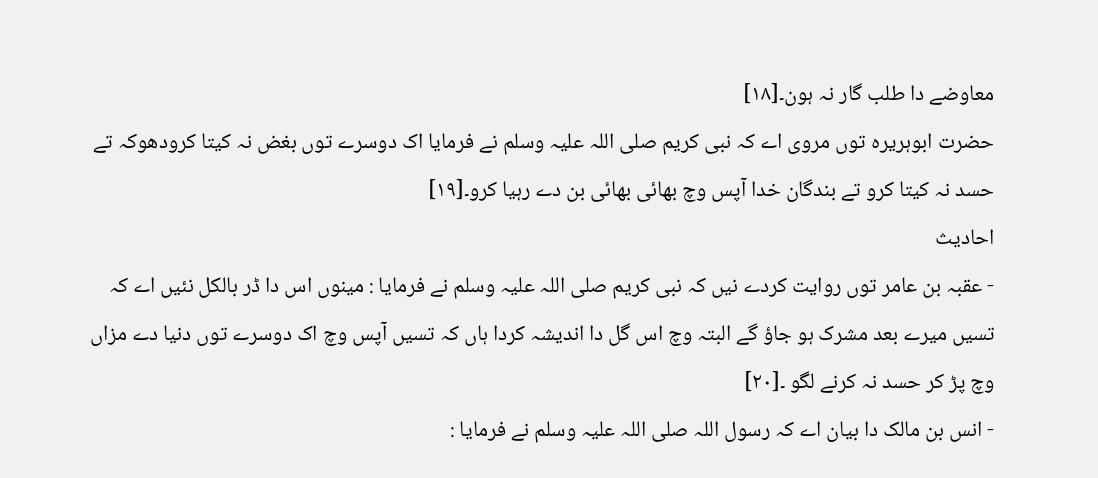معاوضے دا طلب گار نہ ہون۔[۱۸]
حضرت ابوہریرہ توں مروی اے کہ نبی کریم صلی اللہ علیہ وسلم نے فرمایا اک دوسرے توں بغض نہ کيتا کرودھوکہ تے حسد نہ کيتا کرو تے بندگان خدا آپس وچ بھائی بھائی بن دے رہیا کرو۔[۱۹]
احادیث
- عقبہ بن عامر توں روایت کردے نيں کہ نبی کریم صلی اللہ علیہ وسلم نے فرمایا : مینوں اس دا ڈر بالکل نئيں اے کہ تسيں میرے بعد مشرک ہو جاؤ گے البتہ وچ اس گل دا اندیشہ کردا ہاں کہ تسيں آپس وچ اک دوسرے توں دنیا دے مزاں وچ پڑ کر حسد نہ کرنے لگو ۔[۲۰]
- انس بن مالک دا بیان اے کہ رسول اللہ صلی اللہ علیہ وسلم نے فرمایا :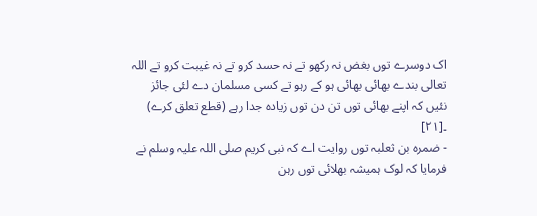اک دوسرے توں بغض نہ رکھو تے نہ حسد کرو تے نہ غیبت کرو تے اللہ تعالی بندے بھائی بھائی ہو کے رہو تے کسی مسلمان دے لئی جائز نئيں کہ اپنے بھائی توں تن دن توں زیادہ جدا رہے (قطع تعلق کرے) ۔[۲۱]
- ضمرہ بن ثعلبہ توں روایت اے کہ نبی کریم صلی اللہ علیہ وسلم نے فرمایا کہ لوک ہمیشہ بھلائی توں رہن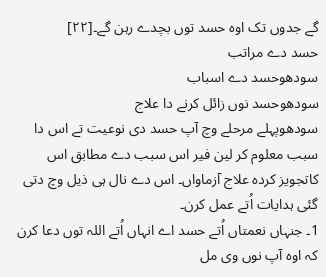گے جدوں تک اوہ حسد توں بچدے رہن گے۔[۲۲]
حسد دے مراتب
سودھوحسد دے اسباب
سودھوحسد نوں زائل کرنے دا علاج
سودھوپہلے مرحلے وچ آپ حسد دی نوعیت تے اس دا سبب معلوم کر لین فیر اس سبب دے مطابق اس کاتجویز کردہ علاج آزماواں۔ اس دے نال ہی ذیل وچ دتی گئی ہدایات اُتے عمل کرن۔
1۔ جنہاں نعمتاں اُتے حسد اے انہاں اُتے اللہ توں دعا کرن کہ اوہ آپ نوں وی مل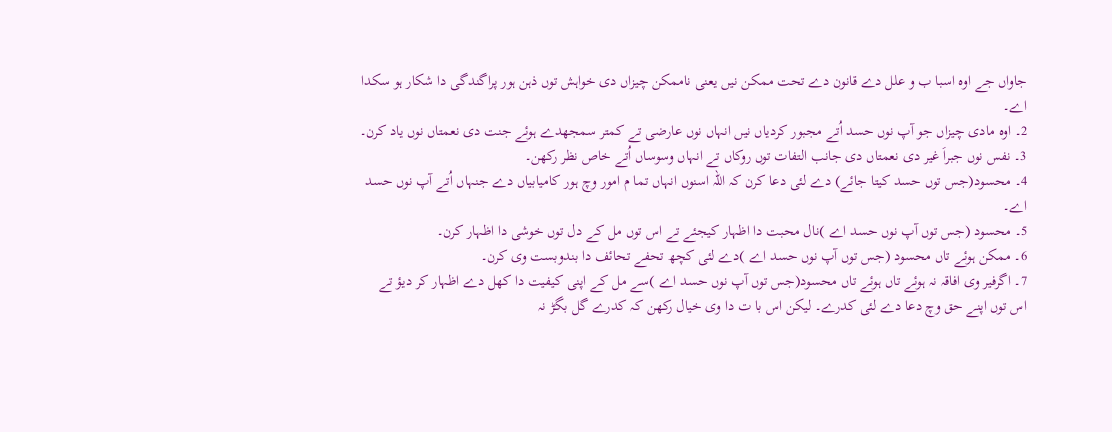جاواں جے اوہ اسبا ب و علل دے قانون دے تحت ممکن نيں یعنی ناممکن چیزاں دی خواہش توں ذہن ہور پراگندگی دا شکار ہو سکدا اے۔
2۔ اوہ مادی چیزاں جو آپ نوں حسد اُتے مجبور کردیاں نيں انہاں نوں عارضی تے کمتر سمجھدے ہوئے جنت دی نعمتاں نوں یاد کرن۔
3۔ نفس نوں جبراَ غیر دی نعمتاں دی جانب التفات توں روکاں تے انہاں وسوساں اُتے خاص نظر رکھن۔
4۔ محسود(جس توں حسد کيتا جائے) دے لئی دعا کرن کہ اللہ اسنوں انہاں تما م امور وچ ہور کامیابیاں دے جنہاں اُتے آپ نوں حسد اے۔
5۔ محسود (جس توں آپ نوں حسد اے )نال محبت دا اظہار کیجئے تے اس توں مل کے دل توں خوشی دا اظہار کرن۔
6۔ ممکن ہوئے تاں محسود (جس توں آپ نوں حسد اے )دے لئی کچھ تحفے تحائف دا بندوبست وی کرن۔
7۔ اگرفیر وی افاقہ نہ ہوئے تاں ہوئے تاں محسود(جس توں آپ نوں حسد اے )سے مل کے اپنی کیفیت دا کھل دے اظہار کر دیؤ تے اس توں اپنے حق وچ دعا دے لئی کدرے۔ لیکن اس با ت دا وی خیال رکھن کہ کدرے گل بگڑ نہ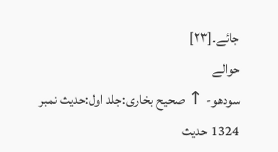جائے۔[۲۳]
حوالے
سودھو- ↑ صحیح بخاری:جلد اول:حدیث نمبر 1324 حدیث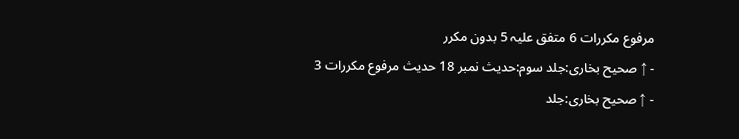مرفوع مکررات 6 متفق علیہ 5 بدون مکرر
- ↑ صحیح بخاری:جلد سوم:حدیث نمبر 18 حدیث مرفوع مکررات 3
- ↑ صحیح بخاری:جلد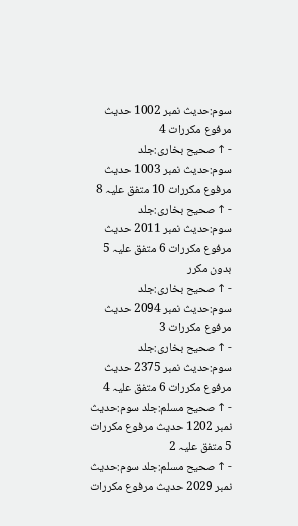سوم:حدیث نمبر 1002 حدیث مرفوع مکررات 4
- ↑ صحیح بخاری:جلد سوم:حدیث نمبر 1003 حدیث مرفوع مکررات 10 متفق علیہ 8
- ↑ صحیح بخاری:جلد سوم:حدیث نمبر 2011 حدیث مرفوع مکررات 6 متفق علیہ 5 بدون مکرر
- ↑ صحیح بخاری:جلد سوم:حدیث نمبر 2094 حدیث مرفوع مکررات 3
- ↑ صحیح بخاری:جلد سوم:حدیث نمبر 2375 حدیث مرفوع مکررات 6 متفق علیہ 4
- ↑ صحیح مسلم:جلد سوم:حدیث نمبر 1202 حدیث مرفوع مکررات 5 متفق علیہ 2
- ↑ صحیح مسلم:جلد سوم:حدیث نمبر 2029 حدیث مرفوع مکررات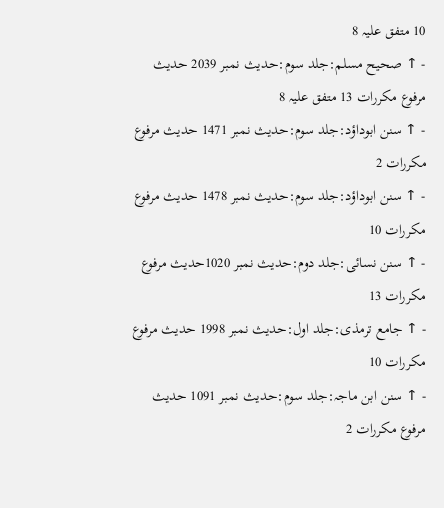10 متفق علیہ 8
- ↑ صحیح مسلم:جلد سوم:حدیث نمبر 2039 حدیث مرفوع مکررات 13 متفق علیہ 8
- ↑ سنن ابوداؤد:جلد سوم:حدیث نمبر 1471 حدیث مرفوع مکررات 2
- ↑ سنن ابوداؤد:جلد سوم:حدیث نمبر 1478 حدیث مرفوع مکررات 10
- ↑ سنن نسائی:جلد دوم:حدیث نمبر 1020حدیث مرفوع مکررات 13
- ↑ جامع ترمذی:جلد اول:حدیث نمبر 1998 حدیث مرفوع مکررات 10
- ↑ سنن ابن ماجہ:جلد سوم:حدیث نمبر 1091 حدیث مرفوع مکررات 2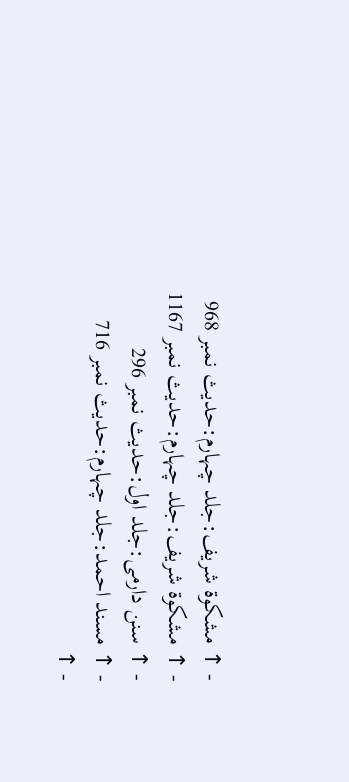- ↑ مشکوۃ شریف:جلد چہارم:حدیث نمبر 968
- ↑ مشکوۃ شریف:جلد چہارم:حدیث نمبر 1167
- ↑ سنن دارمی:جلد اول:حدیث نمبر 296
- ↑ مسند احمد:جلد چہارم:حدیث نمبر 716
- ↑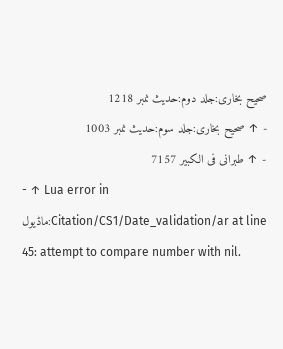صحیح بخاری:جلد دوم:حدیث نمبر 1218
- ↑ صحیح بخاری:جلد سوم:حدیث نمبر 1003
- ↑ طبرانی فی الکبیر 7157
- ↑ Lua error in ماڈیول:Citation/CS1/Date_validation/ar at line 45: attempt to compare number with nil.